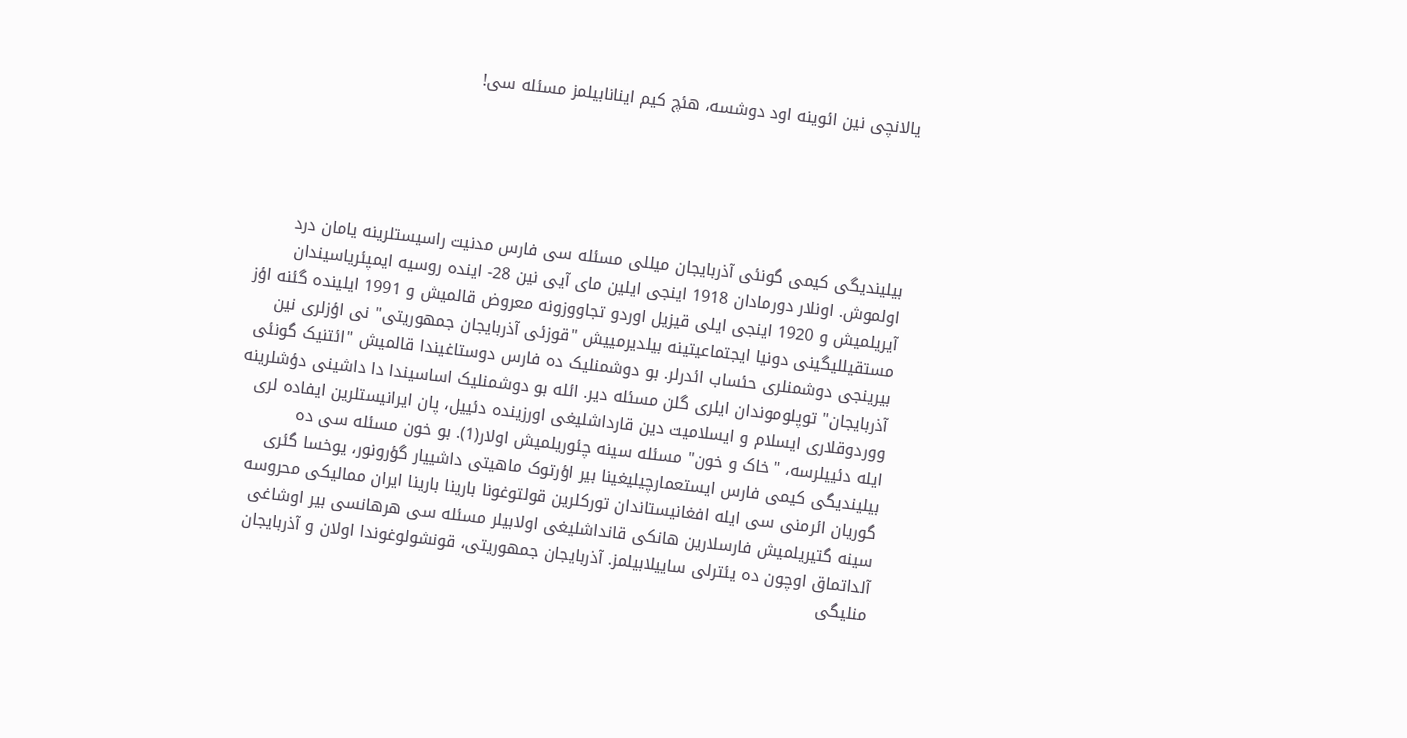یالانچی نین ائوینه اود دوشسه، هئچ کیم اینانابیلمز مسئله سی!





بیلیندیگی کیمی گونئی آذربایجان میللی مسئله سی فارس مدنیت راسیستلرینه یامان درد اولموش. اونلار دورمادان 1918 اینجی ایلین مای آیی نین 28- اینده روسیه ایمپئریاسیندان آیریلمیش و 1920 اینجی ایلی قیزیل اوردو تجاووزونه معروض قالمیش و 1991 ایلینده گئنه اؤز مستقیللیگینی دونیا ایجتماعیتینه بیلدیرمییش "قوزئی آذربایجان جمهوریتی" نی اؤزلری نین بیرینجی دوشمنلری حئساب ائدرلر. بو دوشمنلیک ده فارس دوستاغیندا قالمیش "ائتنیک گونئی آذربایجان" توپلوموندان ایلری گلن مسئله دیر. ائله بو دوشمنلیک اساسیندا دا داشینی دؤشلرینه ووردوقلاری ایسلام و ایسلامیت دین قارداشلیغی اورزینده دئییل، پان ایرانیستلرین ایفاده لری ایله دئییلرسه، "خاک و خون" مسئله سینه چئوریلمیش اولار(1). بو خون مسئله سی ده بیلیندیگی کیمی فارس ایستعمارچیلیغینا بیر اؤرتوک ماهیتی داشییار گؤرونور، یوخسا گئری گوریان ائرمنی سی ایله افغانیستاندان تورکلرین قولتوغونا بارینا بارینا ایران ممالیکی محروسه سینه گتیریلمیش فارسلارین هانکی قانداشلیغی اولابیلر مسئله سی هرهانسی بیر اوشاغی آلداتماق اوچون ده یئترلی ساییلابیلمز. آذربایجان جمهوریتی، قونشولوغوندا اولان و آذربایجان منلیگی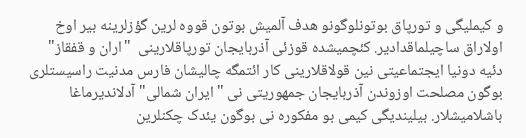و کیملیگی و تورپاق بوتونلوگونو هدف آلمیش بوتون قووه لرین گؤزلرینه بیر اوخ اولاراق ساچیلماقدادیر. کئچمیشده قوزئی آذربایجان تورپاقلارینی  "اران و قفقاز" دئیه دونیا ایجتماعیتی نین قولاقلارینی کار ائتمگه چالیشان فارس مدنیت راسیستلری بوگون مصلحت اوزوندن آذربایجان جمهوریتی نی "ایران شمالی" آدلاندیرماغا باشلامیشلار. بیلیندیگی کیمی بو مفکوره نی بوگون یئدک چکنلرین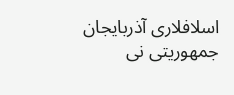اسلافلاری آذربایجان جمهوریتی نی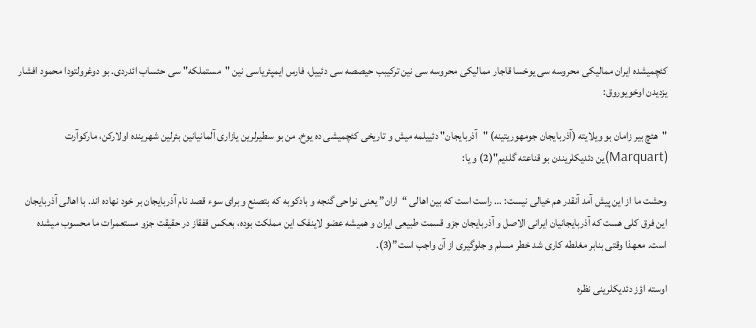کئچمیشده ایران ممالیکی محروسه سی یوخسا قاجار ممالیکی محروسه سی نین ترکیبب حیصصه سی دئییل، فارس ایمپئریاسی نین "مستملکه" سی حئساب ائدردی. بو دوغرولتودا محمود افشار یزدیدن اوخویوروق:

"هئچ بیر زامان بو ویلایته (آذربایجان جومهوریتینه) "آذربایجان" دئییلمه میش و تاریخی کئچمیشی ده یوخ. من بو سطیرلرین یازاری آلمانیانین بئرلین شهرینده اولارکن، مارکوآرت (Marquart)ین دئدیکلریندن بو قناعته گلدیم"(2) و یا:

وحشت ما از این پیش آمد آنقدر هم خیالی نیست: … راست است که بین اهالی “اران” یعنی نواحی گنجه و بادکوبه که بتصنع و برای سوء قصد نام آذربایجان بر خود نهاده اند. با اهالی آذربایجان این فرق کلی هست که آذربایجانیان ایرانی الاصل و آذربایجان جزو قسمت طبیعی ایران و همیشه عضو لاینفک این مملکت بوده، بعکس قفقاز در حقیقت جزو مستعمرات ما محسوب میشده است. معهذا وقتی بنابر مغلطه کاری شد خطر مسلم و جلوگیری از آن واجب است”(3).

اوسته اؤز دئدیکلرینی نظره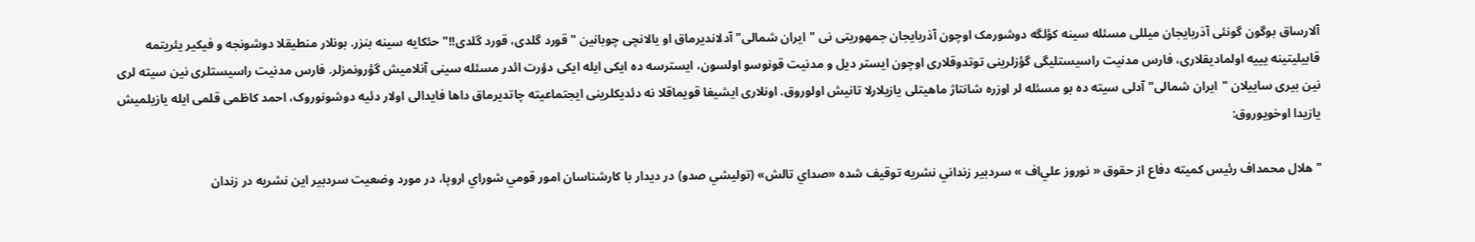آلارساق بوگون گونئی آذربایجان میللی مسئله سینه کؤلگه دوشورمک اوچون آذربایجان جمهوریتی نی "ایران شمالی" آدلاندیرماق او یالانچی چوبانین "قورد گلدی، قورد گلدی!!" حئکایه سینه بنزر. بونلار منطیقلا دوشونجه و فیکیر یئریتمه قابیلیتینه یییه اولمادیقلاری، فارس مدنیت راسیستلیگی گؤزلرینی توتدوقلاری اوچون ایستر دیل و مدنیت قونوسو اولسون، ایسترسه ده ایکی ایله ایکی دؤرت ائدر مسئله سینی آنلامیش گؤرونمزلر. فارس مدنیت راسیستلری نین سیته لری نین بیری ساییلان "ایران شمالی" آدلی سیته ده بو مسئله لر اوزره شانتاژ ماهیتلی یازیلارلا تانیش اولوروق. اونلاری ایشیغا قویماقلا نه دئدیکلرینی ایجتماعیته چاتدیرماق داها فایدالی اولار دئیه دوشونوروک، احمد کاظمی قلمی ایله یازیلمیش یازیدا اوخویوروق:

" هلال محمداف رئيس كميته دفاع از حقوق « نوروز علي‌اف » سردبير زنداني نشريه توقيف شده «صداي تالش» (توليشي صدو) در ديدار با كارشناسان امور قومي شوراي اروپا، در مورد وضعيت سردبير اين نشريه در زندان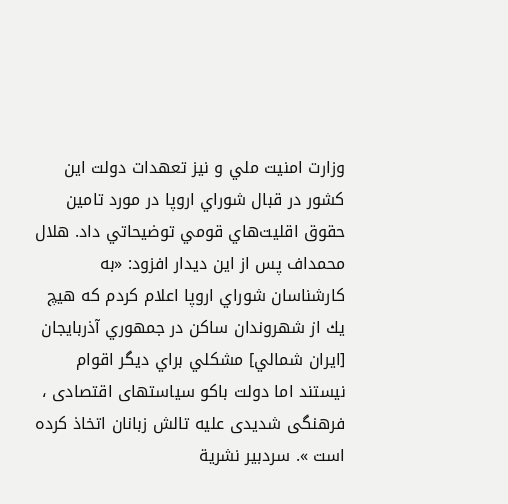وزارت امنيت ملي و نيز تعهدات دولت اين كشور در قبال شوراي اروپا در مورد تامين حقوق اقليت‌هاي قومي توضيحاتي داد. هلال محمداف پس از اين ديدار افزود: «به كارشناسان شوراي اروپا اعلام كردم كه هيچ يك از شهروندان ساكن در جمهوري آذربايجان [ايران شمالي] مشكلي براي ديگر اقوام نيستند اما دولت باکو سیاستهای اقتصادی ، فرهنگی شدیدی علیه تالش زبانان اتخاذ کرده است ». سردبير نشرية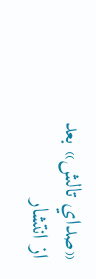«صداي تالش» بعد از انتشار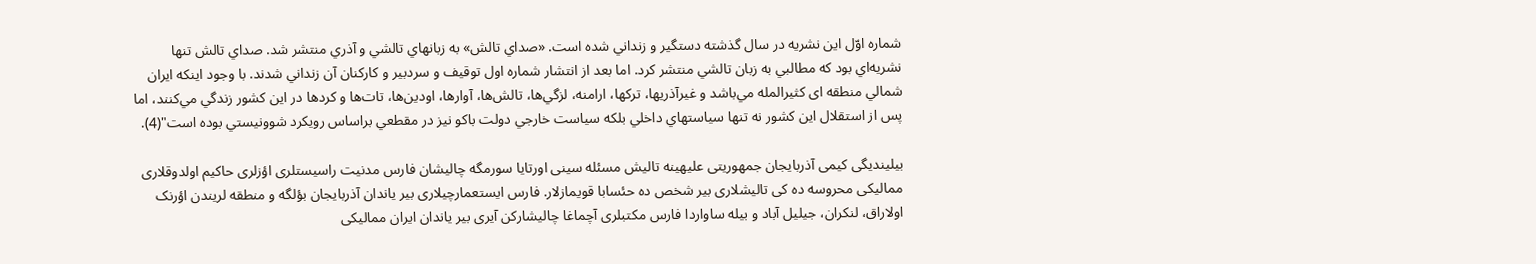شماره اوّل اين نشريه در سال گذشته دستگير و زنداني شده است. «صداي تالش» به زبانهاي تالشي و آذري منتشر شد. صداي تالش تنها نشريه‌اي بود كه مطالبي به زبان تالشي منتشر كرد. اما بعد از انتشار شماره اول توقيف و سردبير و كاركنان آن زنداني شدند. با وجود اينكه ايران شمالي منطقه ای كثيرالمله مي‌باشد و غيرآذريها، تركها، ارامنه، لزگي‌ها، تالش‌ها، آوارها، اودين‌ها، تات‌ها و كردها در اين كشور زندگي مي‌كنند، اما پس از استقلال اين كشور نه تنها سياستهاي داخلي بلكه سياست خارجي دولت باكو نيز در مقطعي براساس رويكرد شوونيستي بوده است"(4).

بیلیندیگی کیمی آذربایجان جمهوریتی علیهینه تالیش مسئله سینی اورتایا سورمگه چالیشان فارس مدنیت راسیستلری اؤزلری حاکیم اولدوقلاری ممالیکی محروسه ده کی تالیشلاری بیر شخص ده حئسابا قویمازلار. فارس ایستعمارچیلاری بیر یاندان آذربایجان بؤلگه و منطقه لریندن اؤرنک اولاراق، لنکران، جیلیل آباد و بیله ساواردا فارس مکتبلری آچماغا چالیشارکن آیری بیر یاندان ایران ممالیکی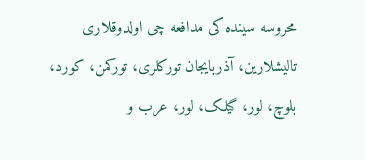محروسه سینده کی مدافعه چی اولدوقلاری تالیشلارین، آذربایجان تورکلری، تورکمن، کورد، بلوچ، لور، گیلک، لور، عرب و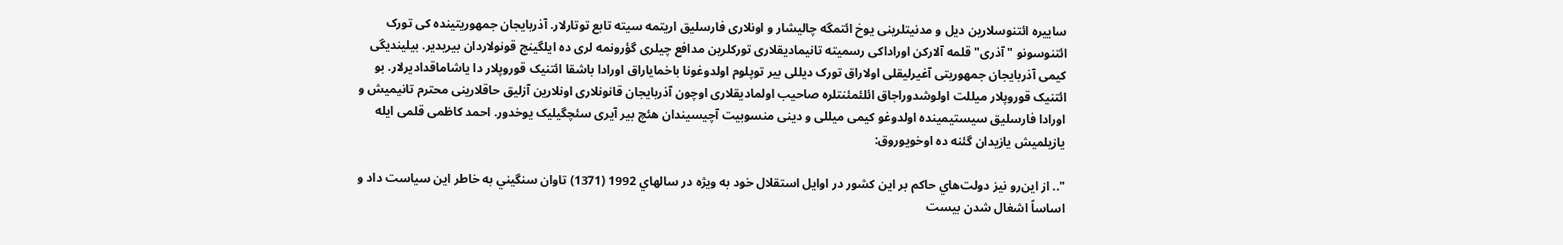ساییره ائتنوسلارین دیل و مدنیتلرینی یوخ ائتمگه چالیشار و اونلاری فارسلیق اریتمه سیته تابع توتارلار. آذربایجان جمهوریتینده کی تورک ائتنوسونو "آذری" قلمه آلارکن اوراداکی رسمیته تانیمادیقلاری تورکلرین مدافع چیلری گؤرونمه لری ده ایلگینج قونولاردان بیریدیر. بیلیندیگی کیمی آذربایجان جمهوریتی آغیرلیقلی اولاراق تورک دیللی بیر توپلوم اولدوغونا باخمایاراق اورادا باشقا ائتنیک قوروپلار دا یاشاماقدادیرلار. بو ائتنیک قوروپلار میللت اولوشدوراجاق ائلئمئنتلره صاحیب اولمادیقلاری اوچون آذربایجان قانونلاری اونلارین آزلیق حاقلارینی محترم تانیمیش و اورادا فارسلیق سیستیمینده اولدوغو کیمی میللی و دینی منسوبیت آچیسیندان هئچ بیر آیری سئچگیلیک یوخدور. احمد کاظمی قلمی ایله یازیلمیش یازیدان گئنه ده اوخویوروق:

".. از اين‌رو نيز دولت‌هاي حاكم بر اين كشور در اوايل استقلال خود به ويژه در سالهاي 1992 (1371) تاوان سنگيني به خاطر اين سياست داد و اساساً اشغال شدن بيست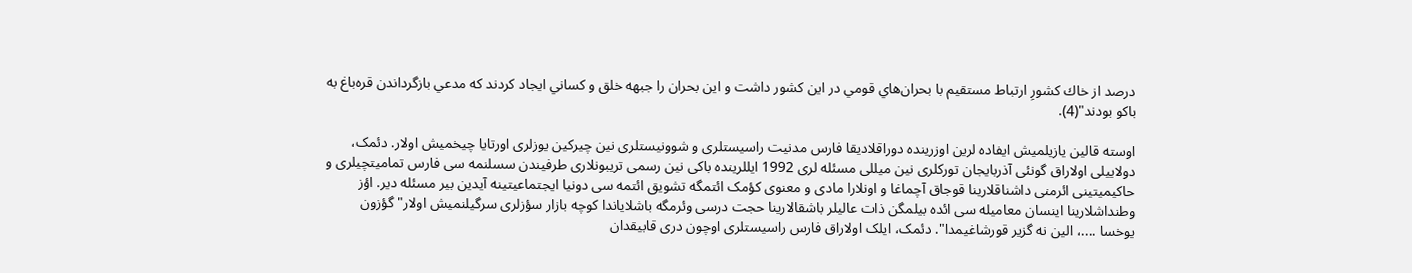درصد از خاك كشورِ ارتباط مستقيم با بحران‌هاي قومي در اين كشور داشت و اين بحران را جبهه خلق و كساني ايجاد كردند كه مدعي بازگرداندن قره‌باغ به باكو بودند"(4).

اوسته قالین یازیلمیش ایفاده لرین اوزرینده دوراقلادیقا فارس مدنیت راسیستلری و شوونیستلری نین چیرکین یوزلری اورتایا چیخمیش اولار. دئمک، دولاییلی اولاراق گونئی آذربایجان تورکلری نین میللی مسئله لری 1992 ایللرینده باکی نین رسمی تریبونلاری طرفیندن سسلنمه سی فارس تمامیتچیلری و حاکیمیتینی ائرمنی داشناقلارینا قوجاق آچماغا و اونلارا مادی و معنوی کؤمک ائتمگه تشویق ائتمه سی دونیا ایجتماعیتینه آیدین بیر مسئله دیر. اؤز وطنداشلارینا اینسان معامیله سی ائده بیلمگن ذات عالیلر باشقالارینا حجت درسی وئرمگه باشلایاندا کوچه بازار سؤزلری سرگیلنمیش اولار" گؤزون یوخسا ....، الین نه گزیر قورشاغیمدا". دئمک، ایلک اولاراق فارس راسیستلری اوچون دری قابیقدان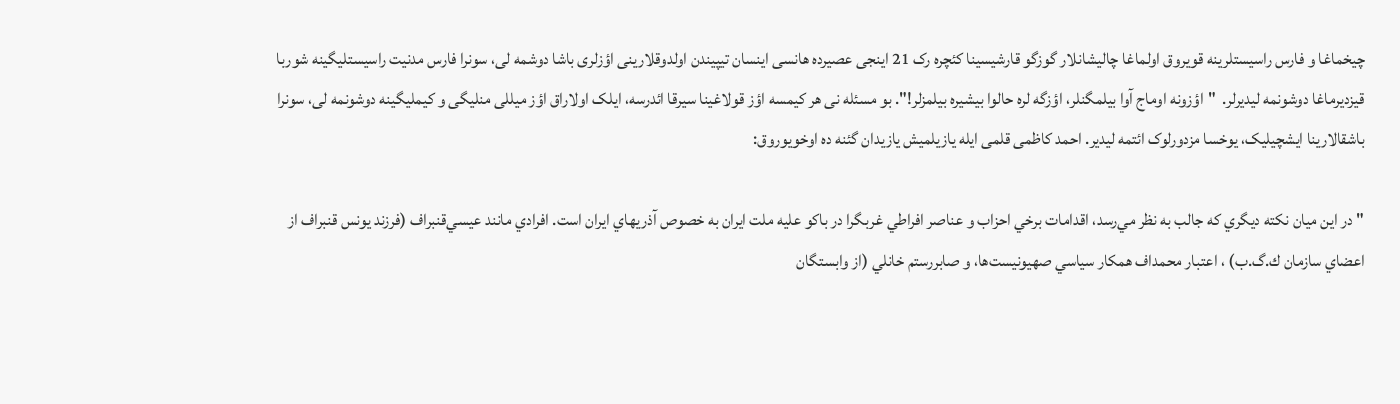چیخماغا و فارس راسیستلرینه قویروق اولماغا چالیشانلار گوزگو قارشیسینا کئچره رک 21 اینجی عصیرده هانسی اینسان تیپیندن اولدوقلارینی اؤزلری باشا دوشمه لی، سونرا فارس مدنیت راسیستلیگینه شوربا قیزدیرماغا دوشونمه لیدیرلر.  "اؤزونه اوماج آوا بیلمگنلر، اؤزگه لره حالوا بیشیره بیلمزلر!". بو مسئله نی هر کیمسه اؤز قولاغینا سیرقا ائدرسه، ایلک اولاراق اؤز میللی منلیگی و کیملیگینه دوشونمه لی، سونرا باشقالارینا ایشچیلیک، یوخسا مزدورلوک ائتمه لیدیر. احمد کاظمی قلمی ایله یازیلمیش یازیدان گئنه ده اوخویوروق:

" در اين ميان نكته ديگري كه جالب به نظر مي‌رسد، اقدامات برخي احزاب و عناصر افراطي غربگرا در باكو عليه ملت ايران به خصوص آذريهاي ايران است. افرادي مانند عيسي‌قنبراف (فرزند يونس قنبراف از اعضاي سازمان ك.گ.ب) ، اعتبار محمداف همكار سياسي صهيونيست‌ها، و صابررستم خانلي (از وابستگان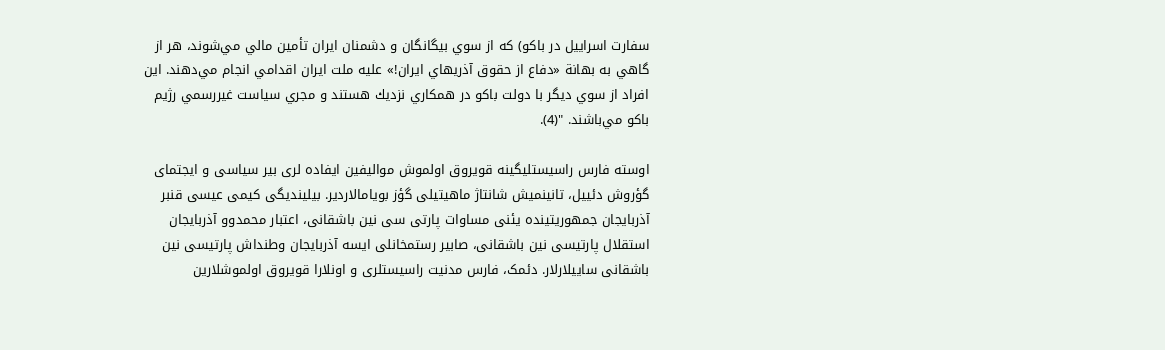سفارت اسراییل در باکو) كه از سوي بيگانگان و دشمنان ايران تأمين مالي مي‌شوند، هر از گاهي به بهانة «دفاع از حقوق آذريهاي ايران!» عليه ملت ايران اقدامي انجام مي‌دهند. اين افراد از سوي ديگر با دولت باكو در همكاري نزديك هستند و مجري سياست غيررسمي رژيم باكو مي‌باشند. "(4).

اوسته فارس راسیستلیگینه قویروق اولموش موالیفین ایفاده لری بیر سیاسی و ایجتمای گؤروش دئییل، تانینمیش شانتاژ ماهیتیلی گؤز بویامالاردیر. بیلیندیگی کیمی عیسی قنبر آذربایجان جمهوریتینده یئنی مساوات پارتی سی نین باشقانی، اعتبار محمدوو آذربایجان استقلال پارتیسی نین باشقانی، صابیر رستمخانلی ایسه آذربایجان وطنداش پارتیسی نین باشقانی ساییلارلار. دئمک، فارس مدنیت راسیستلری و اونلارا قویروق اولموشلارین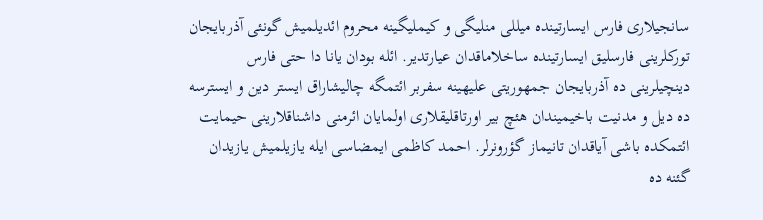سانجیلاری فارس ایسارتینده میللی منلیگی و کیملیگینه محروم ائدیلمیش گونئی آذربایجان تورکلرینی فارسلیق ایسارتینده ساخلاماقدان عیارتدیر. ائله بودان یانا دا حتی فارس دینچیلرینی ده آذربایجان جمهوریتی علیهینه سفربر ائتمگه چالیشاراق ایستر دین و ایسترسه ده دیل و مدنیت باخیمیندان هئچ بیر اورتاقلیقلاری اولمایان ائرمنی داشناقلارینی حیمایت ائتمکده باشی آیاقدان تانیماز گؤرونرلر. احمد کاظمی ایمضاسی ایله یازیلمیش یازیدان گئنه ده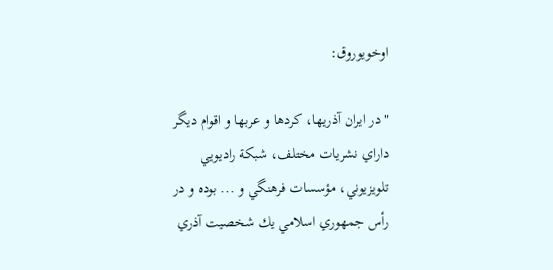اوخویوروق:

"در ايران آذريها، كردها و عربها و اقوام ديگر داراي نشريات مختلف، شبكة راديويي تلويزيوني، مؤسسات فرهنگي و ... بوده و در رأس جمهوري اسلامي يك شخصيت آذري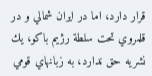قرار دارد، اما در ايران شمالي و در قلمروي تحت سلطة‌ رژيم باكو، يك نشريه حق ندارد، به زبانهاي قومي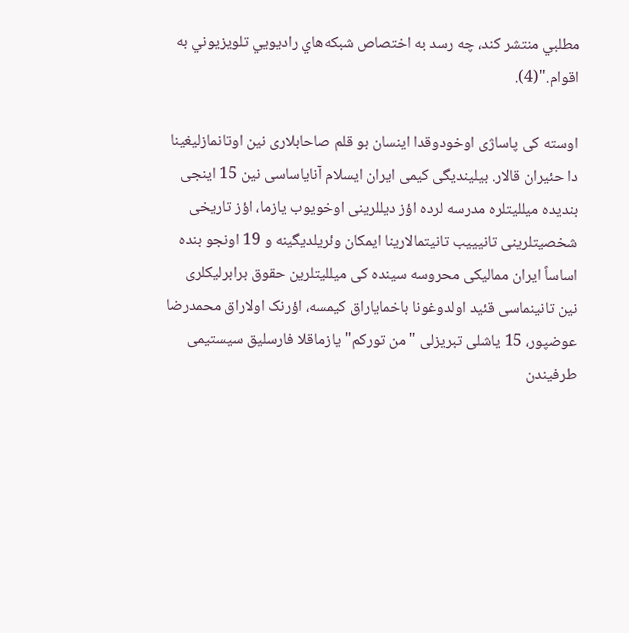مطلبي منتشر كند، چه رسد به اختصاص شبكه‌هاي راديويي تلويزيوني به اقوام."(4).

اوسته کی پاساژی اوخودوقدا اینسان بو قلم صاحابلاری نین اوتانمازلیغینا دا حئیران قالار. بیلیندیگی کیمی ایران ایسلام آنایاساسی نین 15 اینجی بندیده میللیتلره مدرسه لرده اؤز دیللرینی اوخویوب یازما، اؤز تاریخی شخصیتلرینی تانیییب تانیتمالارینا ایمکان وئریلدیگینه و 19 اونجو بنده اساساً ایران ممالیکی محروسه سینده کی میللیتلرین حقوق برابرلیکلری نین تانینماسی قئید اولدوغونا باخمایاراق کیمسه، اؤرنک اولاراق محمدرضا عوضپور، 15 یاشلی تبریزلی "من تورکم" یازماقلا فارسلیق سیستیمی طرفیندن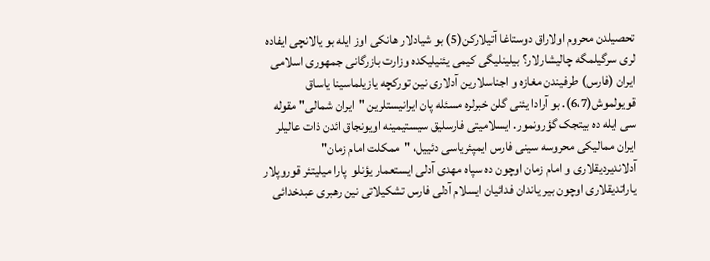تحصیلدن محروم اولاراق دوستاغا آتیلارکن(5) بو شیادلار هانکی اوز ایله بو یالانچی ایفاده لری سرگیلمگه چالیشارلار؟ بیلینلیگی کیمی یئنیلیکده وزارت بازرگانی جمهوری اسلامی ایران (فارس) طرفیندن مغازه و اجناسلارین آدلاری نین تورکچه یازیلماسینا یاساق قویولموش(6،7). بو آرادا یئنی گلن خبرلره مسئله پان ایرانیستلرین "ایران شمالی" مقوله سی ایله ده بیتجک گؤرونمور. ایسلامیتی فارسلیق سیستیمینه اویونجاق ائدن ذات عالیلر ایران ممالیکی محروسه سینی فارس ایمپئریاسی دئییل، "ممکلت امام زمان" آدلاندیردیقلاری و امام زمان اوچون ده سپاه مهدی آدلی ایستعمار یؤنلو  پارا میلیتئر قوروپلار یاراتدیقلاری اوچون بیر یاندان فدائیان ایسلام آدلی فارس تشکیلاتی نین رهبری عبدخدائی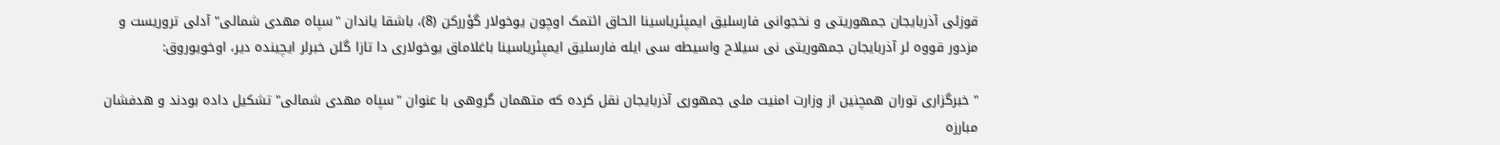قوزئی آذربایجان جمهوریتی و نخجوانی فارسلیق ایمپئریاسینا الحاق ائتمک اوچون یوخولار گؤررکن (8)، باشقا یاندان "سپاه مهدی شمالی" آدلی تروریست و مزدور قووه لر آذربایجان جمهوریتی نی سیلاح واسیطه سی ایله فارسلیق ایمپئریاسینا باغلاماق یوخولاری دا تازا گلن خبرلر ایچینده دیر، اوخویوروق:

" خبرگزاری توران همچنین از وزارت امنیت ملی جمهوری آذربایجان نقل کرده که متهمان گروهی با عنوان "سپاه مهدی شمالی" تشکیل داده بودند و هدفشان مبارزه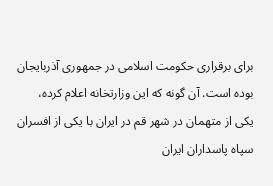برای برقراری حکومت اسلامی در جمهوری آذربایجان بوده است. آن گونه که این وزارتخانه اعلام کرده، یکی از متهمان در شهر قم در ایران با یکی از افسران سپاه پاسداران ایران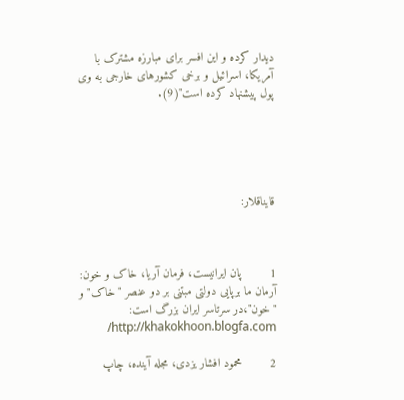دیدار کرده و این افسر برای مبارزه مشترک با آمریکا، اسرائیل و برخی کشورهای خارجی به وی پول پیشنهاد کرده است"(9).





قایناقلار:



1        پان ایرانیست، فرمان آریا، خاک و خون: آرمان ما برپایی دولتی مبتنی بر دو عنصر "خاک" و "خون"،در سرتاسر ایران بزرگ است: http://khakokhoon.blogfa.com/

2        محمود افشار یزدی، مجله آینده، چاپ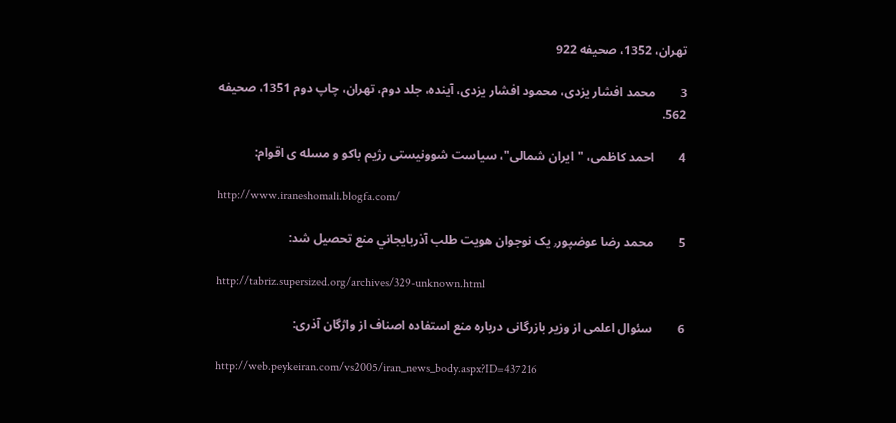تهران، 1352، صحیفه 922

3        محمد افشار یزدی، محمود افشار یزدی، آینده، جلد دوم، تهران، چاپ دوم 1351، صحیفه 562.

4        احمد کاظمی، "ایران شمالی"، سیاست شوونیستی رژیم باکو و مسله ی اقوام:

http://www.iraneshomali.blogfa.com/

5        محمد رضا عوضپور٫ يک نوجوان هويت طلب آذربايجاني منع تحصيل شد:

http://tabriz.supersized.org/archives/329-unknown.html

6        سئوال اعلمی از وزیر بازرگانی درباره منع استفاده اصناف از واژگان آذری:

http://web.peykeiran.com/vs2005/iran_news_body.aspx?ID=437216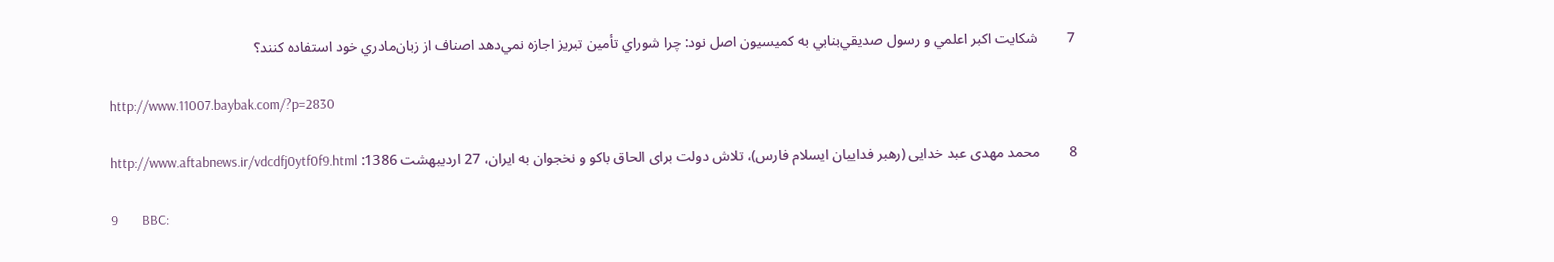7        شكايت اکبر اعلمي و رسول صديقي‌بنابي به كميسيون اصل نود: چرا شوراي تأمين تبريز اجازه نمي‌دهد اصناف از زبان‌مادري خود استفاده كنند؟

http://www.11007.baybak.com/?p=2830

8        محمد مهدی عبد خدایی (رهبر فداییان ایسلام فارس)، تلاش دولت برای الحاق باکو و نخجوان به ایران، 27 اردیبهشت 1386: http://www.aftabnews.ir/vdcdfj0ytf0f9.html

9        BBC: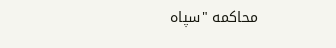محاکمه "سپاه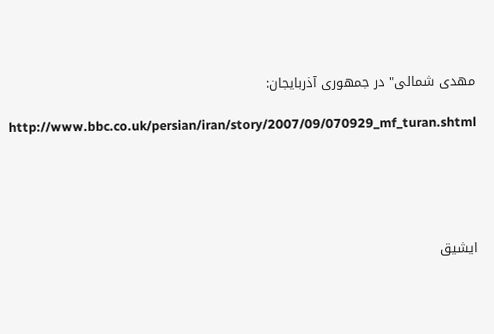مهدی شمالی" در جمهوری آذربایجان:

http://www.bbc.co.uk/persian/iran/story/2007/09/070929_mf_turan.shtml





ایشیق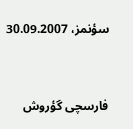سؤنمز، 30.09.2007



فارسچی گؤروش